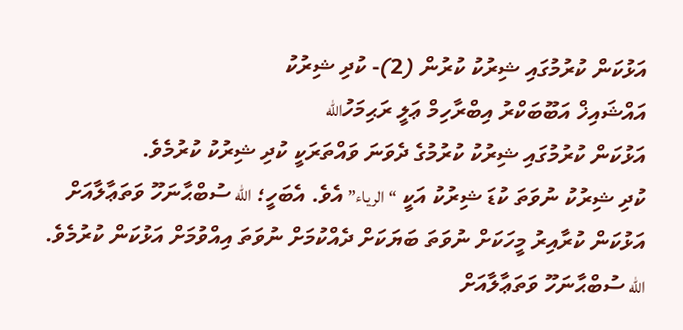އަޅުކަން ކުރުމުގައި ޝިރުކު ކުރުން (2)- ކުދި ޝިރުކު
އައްޝައިޚް އަބޫބަކްރު އިބްރާހިމް ޢަލީ ރަޙިމަހުالله
އަޅުކަން ކުރުމުގައި ޝިރުކު ކުރުމުގެ ދެވަނަ ވައްތަރަކީ ކުދި ޝިރުކު ކުރުމެވެ.
ކުދި ޝިރުކު ނުވަތަ ކުޑަ ޝިރުކު އަކީ “الرياء” އެވެ. އެބަހީ؛ الله ސުބްޙާނަހޫ ވަތަޢާލާއަށް އަޅުކަން ކުރާއިރު މީހަކަށް ނުވަތަ ބަޔަކަށް ދެއްކުމަށް ނުވަތަ އިއްވުމަށް އަޅުކަން ކުރުމެވެ. الله ސުބްޙާނަހޫ ވަތަޢާލާއަށް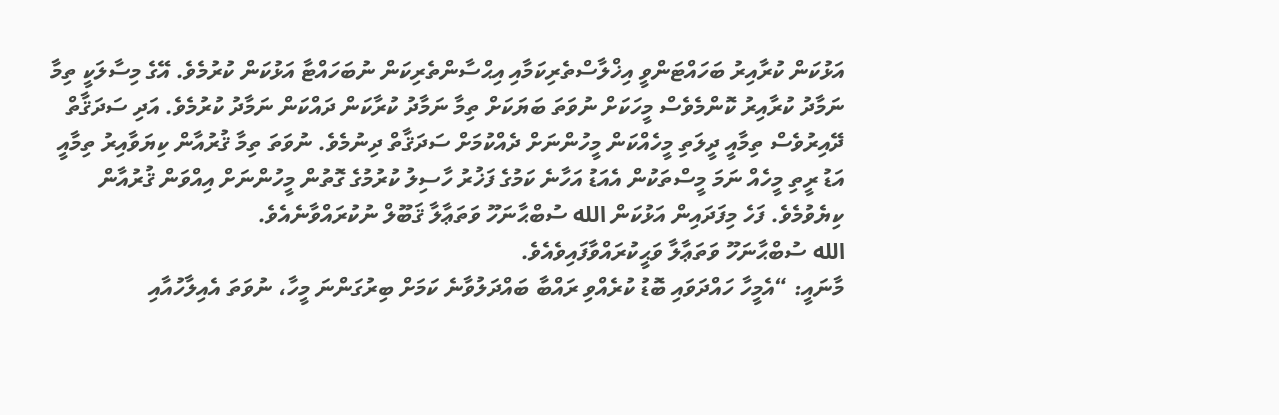އަޅުކަން ކުރާއިރު ބަހައްޓަންވީ އިޚްލާސްތެރިކަމާއި އިޙްސާންތެރިކަން ނުބަހައްޓާ އަޅުކަން ކުރުމެވެ. އޭގެ މިސާލަކީ ތިމާ ނަމާދު ކުރާއިރު ކޮންމެވެސް މީހަކަށް ނުވަތަ ބަޔަކަށް ތިމާ ނަމާދު ކުރާކަން ދައްކަން ނަމާދު ކުރުމެވެ. އަދި ސަދަޤާތް ދޭއިރުވެސް ތިމާއީ ދީލަތި މީހެއްކަން މީހުންނަށް ދެއްކުމަށް ސަދަޤާތް ދިނުމެވެ. ނުވަތަ ތިމާ ޤުރުއާން ކިޔަވާއިރު ތިމާއީ އަޑު ރީތި މީހެއް ނަމަ މީސްތަކުން އެއަޑު އަހާނެ ކަމުގެ ފަޚުރު ހާސިލު ކުރުމުގެ ގޮތުން މީހުންނަށް އިއްވަން ޤުރުއާން ކިޔެވުމެވެ. ފަހެ މިފަދައިން އަޅުކަން الله ސުބްޙާނަހޫ ވަތަޢާލާ ޤަބޫލް ނުކުރައްވާނެއެވެ.
الله ސުބްޙާނަހޫ ވަތަޢާލާ ވަޙީކުރައްވާފައިވެއެވެ.
މާނައީ: “އެމީހާ ހައްދަވައި ބޮޑު ކުރެއްވި ރައްބާ ބައްދަލުވާނެ ކަމަށް ބިރުގަންނަ މީހާ، ނުވަތަ އެއިލާހުއާއި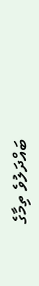ބައްދަލުވެ ތިމާގެ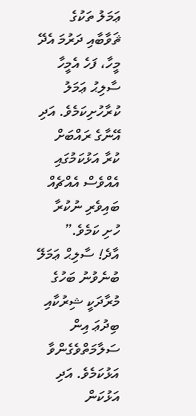ޢަމަލު ތަކުގެ ޘަވާބާއި ދަރުމަ އެދޭ މީހާ، ފަހެ އެމީހާ ސާލިޙު ޢަމަލު ކުރާހުށިކަމެވެ. އަދި އޭނާގެ ރައްބަށް ކުރާ އަޅުކަމުގައި އެއްވެސް އެއްޗެއް ބައިވެރި ނުކުރާ ހުށި ކަމެވެ.”
އާދެ! ސާލިޙް ޢަމަލޭ ބުނެވުނު ބަހުގެ މުރާދަކީ ޝިރުކާއި ބިދުޢަ އިން ސަލާމަތްވެގެންވާ އަޅުކަމެވެ. އަދި އަޅުކަން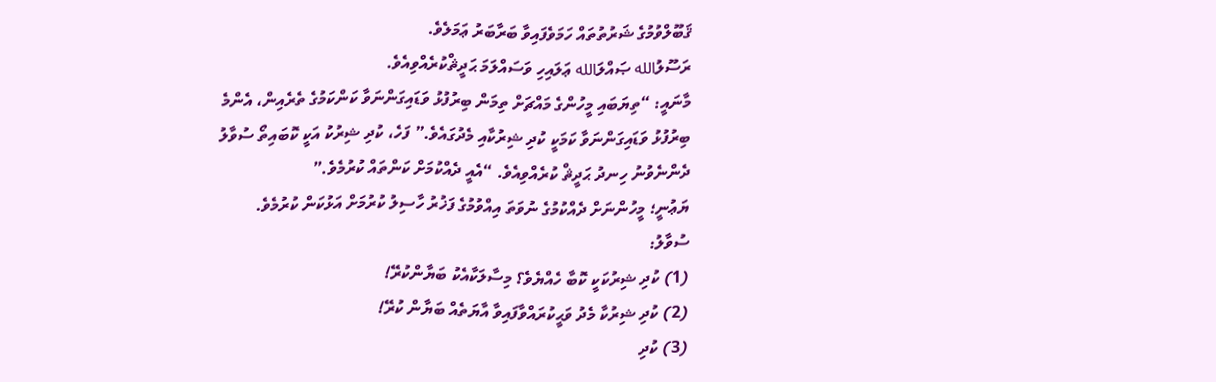ޤަބޫލްވުމުގެ ޝަރުތުތައް ހަމަވެފައިވާ ބަރާބަރު ޢަމަލެވެ.
ރަސޫލުالله ޞައްލަالله ޢަލައިހި ވަސައްލަމަ ޙަދީޘްކުރެއްވިއެވެ.
މާނައީ: “ތިޔަބައި މީހުންގެ މައްޗަށް ތިމަން ބިރުފުޅު ވަޑައިގަންނަވާ ކަންކަމުގެ ތެރެއިން، އެންމެ ބިރުފުޅު ވަޑައިގަންނަވާ ކަމަކީ ކުދި ޝިރުކާއި މެދުގައެވެ.” ފަހެ، ކުދި ޝިރުކު އަކީ ކޮބައިތޯ ސުވާލު ދެންނެވުނު ހިނދު ޙަދީޘް ކުރެއްވިއެވެ. “އެއީ ދެއްކުމަށް ކަންތައް ކުރުމެވެ.”
ޔަޢުނީ؛ މީހުންނަށް ދެއްކުމުގެ ނުވަތަ އިއްވުމުގެ ފަޚުރު ހާސިލު ކުރުމަށް އަޅުކަން ކުރުމެވެ.
ސުވާލު:
(1) ކުދި ޝިރުކަކީ ކޮބާ ހެއްޔެވެ؟ މިސާލަކާއެކު ބަޔާންކުރޭ!
(2) ކުދި ޝިރުކާ މެދު ވަޙީކުރައްވާފައިވާ އާޔަތެއް ބަޔާން ކުރޭ!
(3) ކުދި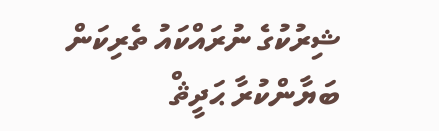ޝިރުކުގެ ނުރައްކައު ތެރިކަން ބަޔާންކުރާ ޙަދީޘް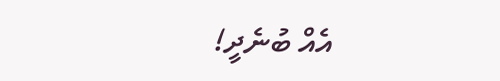އެއް ބުނެދީ!